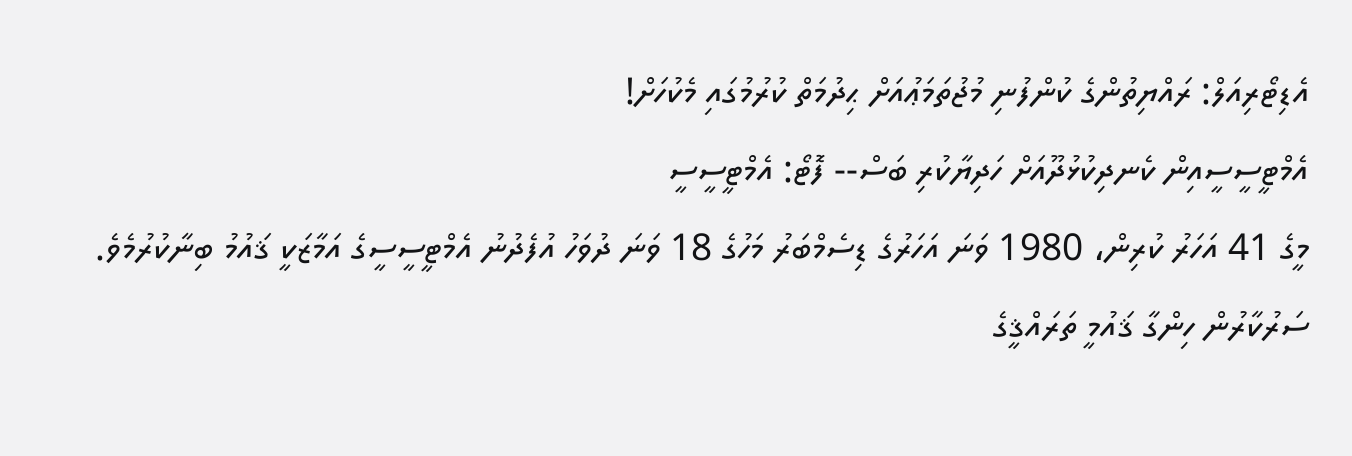އެޑިޓޯރިއަލް: ރައްޔިތުންގެ ކުންފުނި މުޖުތަމަޢުއަށް ޙިދުމަތް ކުރުމުގައި މެކުހަށް!
އެމްޓީސީސީއިން ކެނދިކުޅުދޫއަށް ހަދިޔާކުރި ބަސް-- ފޮޓޯ: އެމްޓީސީސީ
މީގެ 41 އަހަރު ކުރިން، 1980 ވަނަ އަހަރުގެ ޑިސެމްބަރު މަހުގެ 18 ވަނަ ދުވަހު އުފެދުނު އެމްޓީސީސީގެ އަމާޒަކީ ޤައުމު ބިނާކުރުމެވެ. ސަރުކާރުން ހިންގާ ޤައުމީ ތަރައްޤީގެ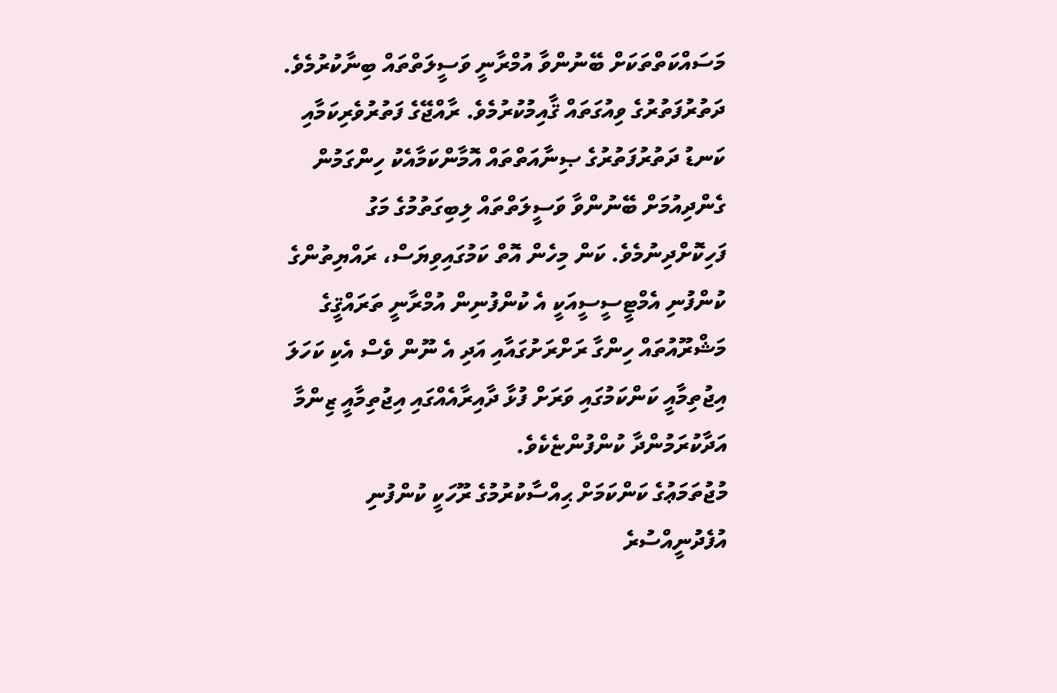މަސައްކަތްތަކަށް ބޭނުންވާ އުމްރާނީ ވަސީލަތްތައް ބިނާކުރުމެވެ. ދަތުރުފަތުރުގެ ވިއުގަތައް ޤާއިމުކުރުމެވެ. ރާއްޖޭގެ ފަތުރުވެރިކަމާއި ކަނޑު ދަތުރުފަތުރުގެ ޞިނާއަތްތައް އޮމާންކަމާއެކު ހިންގަމުން ގެންދިއުމަށް ބޭނުންވާ ވަސީލަތްތައް ލިބިގަތުމުގެ މަގު ފަހިކޮށްދިނުމެވެ. ކަން މިހެން އޮތް ކަމުގައިވިޔަސް، ރައްޔިތުންގެ ކުންފުނި އެމްޓީސީސީއަކީ އެ ކުންފުނިން އުމްރާނީ ތަރައްޤީގެ މަޝްރޫއުތައް ހިންގާ ރަށްރަށުގައާއި އަދި އެ ނޫން ވެސް އެކި ކަހަލަ އިޖުތިމާއީ ކަންކަމުގައި ވަރަށް ފުޅާ ދާއިރާއެއްގައި އިޖުތިމާއީ ޒިންމާ އަދާކުރަމުންދާ ކުންފުންޏެކެވެ.
މުޖުތަމަޢުގެ ކަންކަމަށް ޙިއްސާކުރުމުގެ ރޫހަކީ ކުންފުނި އުފެދުނީއްސުރެ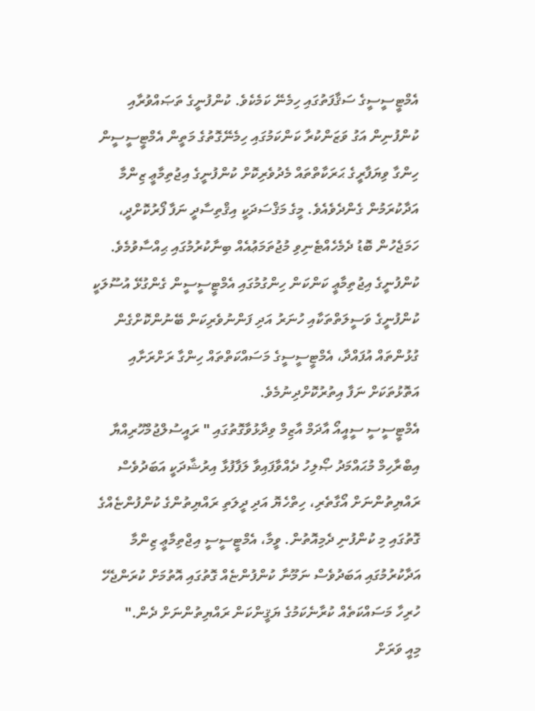އެމްޓީސީސީގެ ސަޤާފަތުގައި ހިމެނޭ ކަމެކެވެ. ކުންފުނީގެ ތަޞައްވުރާއި ކުންފުނިން އަގު ވަޒަންކުރާ ކަންކަމުގައި ހިމެނޭގޮތުގެ މަތީން އެމްޓީސީސީން ހިންގާ ވިޔަފާރީގެ ޙަރަކާތްތައް މެދުވެރިކޮށް ކުންފުނީގެ އިޖުތިމާޢީ ޒިންމާ އަދާކުރަމުން ގެންދެވެއެވެ. މީގެ މަޤްސަދަކީ އިޤްތިސާދީ ނަފާ ފޯރުކޮށްދީ، ހަމަޖެހުން ބޮޑު ދެމެހެއްޓެނިވި މުޖުތަމަޢުއެއް ބިނާކުރުމުގައި ޙިއްސާވުމެވެ. ކުންފުނީގެ އިޖުތިމާޢީ ކަންކަން ހިންގުމުގައި އެމްޓީސީސީން ގެންގުޅޭ އުސޫލަކީ ކުންފުނީގެ ވަސީލަތްތަކާއި ހުނަރު އަދި ފަންނުވެރިކަން ބޭނުންކޮށްގެން ގުޅުންތައް އުފައްދާ، އެމްޓީސީސީގެ މަސައްކަތްތައް ހިންގާ ރަށްރަށާއި އަތޮޅުތަކަށް ނަފާ އިތުރުކޮށްދިނުމެވެ.
އެމްޓީސީސީ ސީއީއޯ އާދަމް އާޒިމް ވިދާޅުވާގޮތުގައި " ރައީސުލްޖުމްހޫރިއްޔާ އިބްރާހިމް މުޙައްމަދު ޞޯލިހު ދެއްވާފައިވާ ލަފާފުޅާ އިރުޝާދަކީ އަބަދުވެސް ރައްޔިތުންނަށް އޯގާތެރި، ހިތްހެޔޮ އަދި ދީލަތި ރައްޔިތުންގެ ކުންފުންޏެއްގެ ގޮތުގައި މި ކުންފުނި ދެމިއޮތުން. ވީމާ، އެމްޓީސީސީ އިޖްތިމާޢީ ޒިންމާ އަދާކުރުމުގައި އަބަދުވެސް ނަމޫނާ ކުންފުންޏެއް ގޮތުގައި އޮތުމަށް ކުރަންޖެހޭ ހުރިހާ މަސައްކަތެއް ކުރާނެކަމުގެ ޔަޤީންކަން ރައްޔިތުންނަށް ދެން."
މިއީ ވަރަށް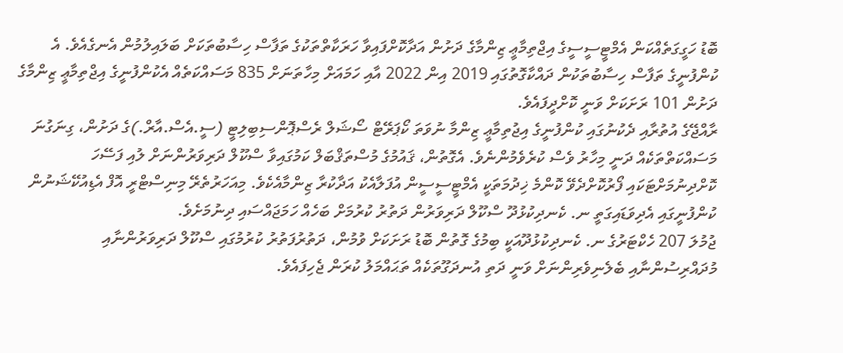ބޮޑު ހަގީގަތެއްކަން އެމްޓީސީސީގެ އިޖްތިމާޢީ ޒިންމާގެ ދަށުން އަދާކޮށްފައިވާ ހަރަކާތްތަކުގެ ތަފާސް ހިސާބުތަކަށް ބަލައިލުމުން އެނގެއެވެ. އެ ކުންފުނީގެ ތަފާސް ހިސާބުތަކުން ދައްކާގޮތުގައި 2019 އިން 2022 އާއި ހަމައަށް މިހާތަނަށް 835 މަސައްކަތެއް އެކުންފުނީގެ އިޖްތިމާޢީ ޒިންމާގެ ދަށުން 101 ރަށަކަށް ވަނީ ކޮށްދީފައެވެ.
ރާއްޖޭގެ އުތުރާއި ދެކުނުގައި ކުންފުނީގެ އިޖުތިމާޢީ ޒިންމާ ނުވަތަ ކޯޕަރޭޓް ސޯޝަލް ރެސްޕޮންސިބިލިޓީ (ސީ.އެސް.އާރް.)ގެ ދަށުން، ގިނަގުނަ މަސައްކަތްތަކެއް ދަނީ މިހާރު ވެސް ކުރެވެމުންނެވެ. އެގޮތުން، ޤައުމުގެ މުސްތަޤްބަލް ކަމުގައިވާ ސްކޫލް ދަރިވަރުންނަށް ލުއި ފަސޭހަ ކޮށްދިނުމަށްޓަކައި ފޯރުކޮށްދެވޭ ކޮންމެ ޚިދުމަތަކީ އެމްޓީސީސީން އުފަލާއެކު އަދާކުރާ ޒިންމާއެކެވެ. މިއަހަރުތެރޭ މިނިސްޓްރީ އޮފް އެޑިއުކޭޝަނުން ކުންފުނީގައި އެދިވަޑައިގަތީ ނ. ކެނދިކުޅުދޫ ސްކޫލް ދަރިވަރުން ދަތުރު ކުރުމަށް ބަހެއް ހަމަޖައްސައި ދިނުމަށެވެ.
ޖުމުލަ 207 ހެކްޓަރުގެ ނ. ކެނދިކުޅުދޫއަކީ ބިމުގެ ގޮތުން ބޮޑު ރަށަކަށް ވުމުން، ދަތުރުފަތުރު ކުރުމުގައި ސްކޫލް ދަރިވަރުންނާއި މުދައްރިސުންނާއި ބެލެނިވެރިންނަށް ވަނީ ދަތި އުނދަގޫތަކެއް ތަޙައްމަލު ކުރަން ޖެހިފައެވެ.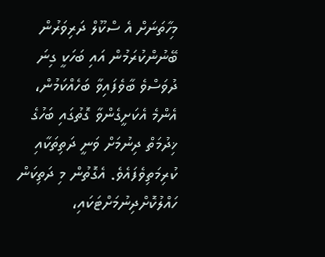މިހާތަނަށް އެ ސްކޫލް ދަރިވަރުން ބޭނުންކުރަމުން އައި ބަހަކީ ގިނަ ދުވަސްވެ ބާވެފައިވާ ބަހެއްކަމުން، އެންމެ އެކަށީގެންވާ ގޮތުގައި ބަހުގެ ޚިދުމަތް ދިނުމަށް ވަނީ ދަތިތަކާއި ކުރިމަތިވެފައެވެ. އެގޮތުން މި ދަތިކަން ހައްލުކޮށްދިނުމަށްޓަކައި،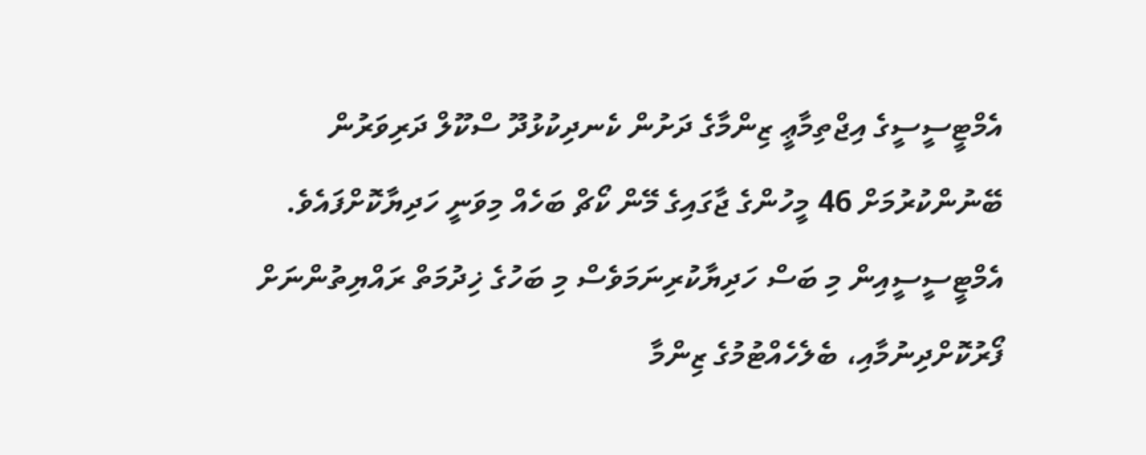އެމްޓީސީސީގެ އިޖްތިމާޢީ ޒިންމާގެ ދަށުން ކެނދިކުޅުދޫ ސްކޫލް ދަރިވަރުން ބޭނުންކުރުމަށް 46 މީހުންގެ ޖާގައިގެ މޭން ކޯޗް ބަހެއް މިވަނީ ހަދިޔާކޮށްފައެވެ.
އެމްޓީސީސީއިން މި ބަސް ހަދިޔާކުރިނަމަވެސް މި ބަހުގެ ޚިދުމަތް ރައްޔިތުންނަށް ފޯރުކޮށްދިނުމާއި، ބެލެހެއްޓުމުގެ ޒިންމާ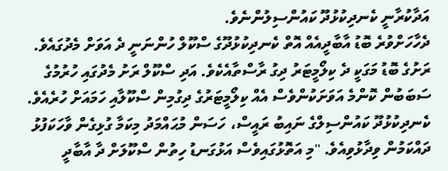އަދާކުރާނީ ކެނދިކުޅުދޫ ކައުންސިލުންނެވެ.
ދެހާހަށްވުރެ ބޮޑު އާބާދީއެއް އޮތް ކެނދިކުޅުދޫގެ ސްކޫލް ހުންނަނީ ދެ އަވަށް މެދުގައެވެ. ރަށުގެ ބޮޑު މަގަކީ ދެ ކިލޯމީޓަރު ދިގު ރާސްތާއެކެވެ. އަދި ސްކޫލް ރަށު މެދުގައި ހުރުމުގެ ސަބަބުން ކޮންމެ އަވަށަކުންވެސް އެއް ކިލޯމީޓަރުގެ ދިގުމިން ސްކޫލާއި ހަމައަށް ހުރެއެވެ.
ކެނދިކުޅުދޫ ކައުންސިލްގެ ނައިބު ރައީސް، ހަސަން މުޙައްމަދު މިކަމާ ގުޅިގެން ވާހަކަފުޅު ދައްކަމުން ވިދާޅުވިއެވެ. "މި އަތޮޅުގައިވެސް އަޅުގަނޑު ހިތުން ސްކޫލަށް ދާ އާބާދީ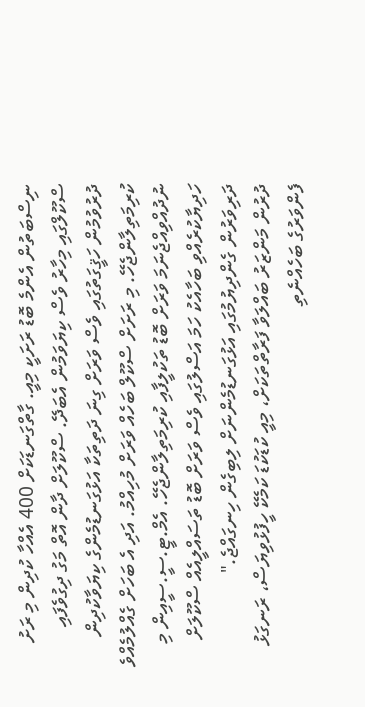ނިސްބަތުން އެންމެ ބޮޑު ރަށަކީ މިއީ. ގާތްގަނޑަކަށް 400 އެއްހާ ކުދިން މި ރަށު ސްކޫލްގައި މިހާރު ވެސް ކިޔަވަމުން އެބަދޭ. ސްކޫލަށް ދާން އޮތް މަގު ދިގުވެފައި ދުރުވުމުން ހަޤީގަތުގައި ވެސް ވަރަށް ގިނަ ދަތިތަކާ އަޅުގަނޑުމެންގެ ކިޔަވާކުދިން ކުރިމަތިލާންޖެހޭ. މި ރަށަށް ސްކޫލް ބަހެއް ވަރަށް މުހިއްމު. އަދި އެ ބަހަށް ގެއްލުމެއްވެ ނުދުއްވިއްޖެނަމަ ވަރަށް ބޮޑު ތަކުލީފާއި ކުރިމަތިލާންޖެހޭ. އެމް.ޓީ.ސީ.ސީއިން މި ހަދިޔާކުރެއްވި ބަހާއެކު ހަމަ އަސްލުގައި ވެސް ވަރަށް ބޮޑު ތަސައްލީއެއް ސްކޫލަށް ދަރިވަރުން ގެންދިޔުމުގައި އަޅުގަނޑުމެންނަށް ލިބިގެން ހިނގައްޖެ."
ދުރުން މަންޒަރު ބައްލަވާ ފަރާތްތަކަށް، މިއީ ކުޑަކުޑަ ކަމެކޭ ހީފުޅުވިޔަސް، ރަނގަޅު ފެންވަރުގެ ބަހެއްނެތި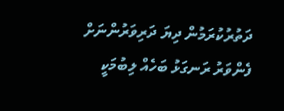ދަތުރުކުރަމުން ދިޔަ ދަރިވަރުންނަށް ފެންވަރު ރަނގަޅު ބަހެއް ލިބުމަކީ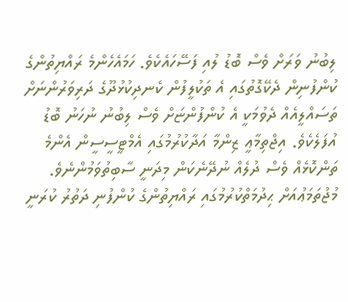ލިބުނު ވަރަށް ވެސް ބޮޑު ލުއި ފަސޭހައެކެވެ. ހަމައެހެންމެ ރައްޔިތުންގެ ކުންފުނިން ދެކޭގޮތުގައި އެ ތަކުލީފުން ކެނދިކުޅުދޫގެ ދަރިވަރުންނަށް ތަސައްލީއެއް ދެވުމަކީ އެ ކުންފުންޏަށް ވެސް ލިބުނު ނުހަނު ބޮޑު އުފަލެކެވެ. އިޖްތިމާޢީ ޒިންމާ އަދާކުރުމުގައި އެމްޓީސީސީން އެންމެ ތަންކޮޅެއް ވެސް ދުލެއް ނުދޭނެކަން މިދަނީ ސާބިތުވަމުންނެވެ. މުޖުތަމަޢުއަށް ޙިދުމަތްކުރުމުގައި ރައްޔިތުންގެ ކުންފުނި ދަތުރު ކުރަނީ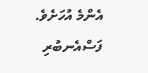އެންމެ އުހަށެވެ. ފަސްއެނބުރި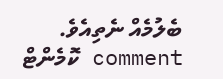ބެލުމެއް ނެތިއެވެ.
comment ކޮމެންޓް